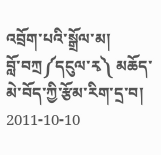འབྲོག་པའི་སྒྲོལ་མ།
བློ་བཀྲ༼དངུལ་རྭ༽ མཆོད་མེ་བོད་ཀྱི་རྩོམ་རིག་དྲ་བ། 2011-10-10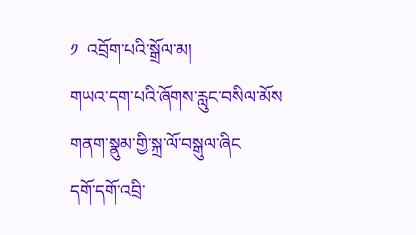༡  འབྲོག་པའི་སྒྲོལ་མ།
གཡའ་དག་པའི་ཞོགས་རླུང་བསིལ་མོས
གནག་སྣུམ་གྱི་སྐྲ་ལོ་བསྒུལ་ཞིང
དགོ་དགོ་འབྲི་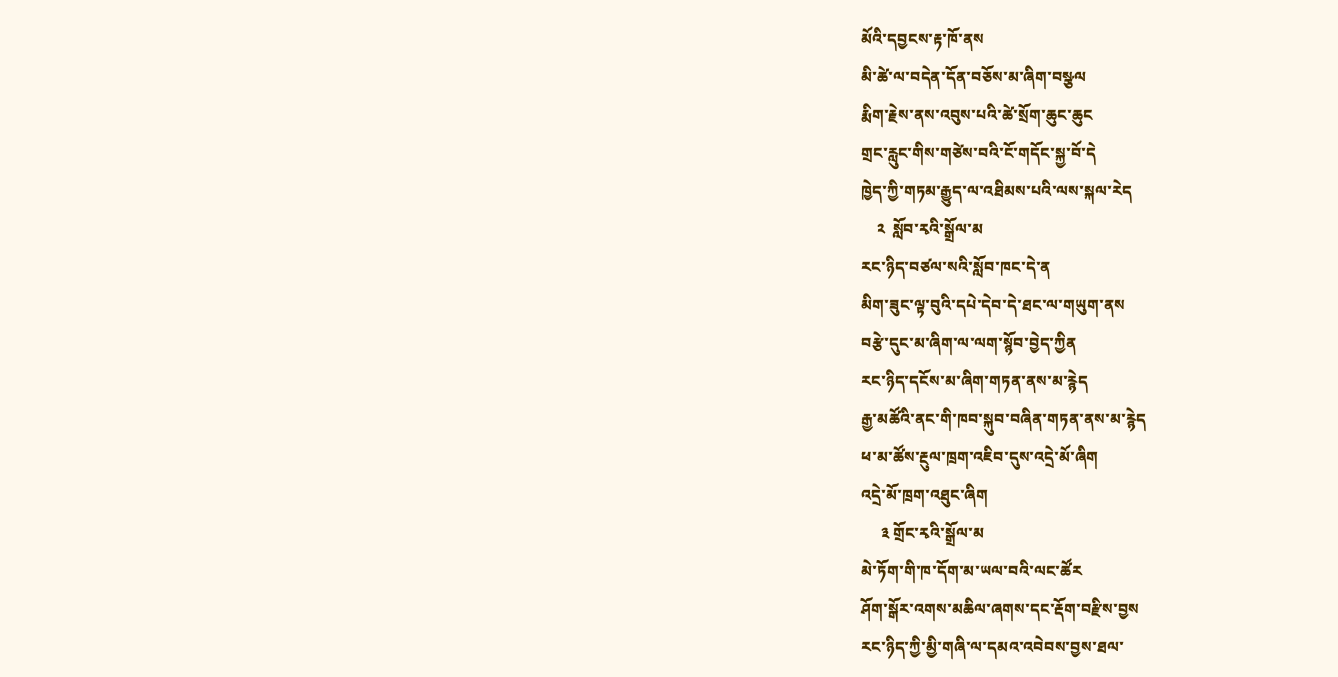མོའི་དབྱངས་རྟ་ཁོ་ནས
མི་ཚེ་ལ་བདེན་དོན་བཅོས་མ་ཞིག་བསྩལ
རྨིག་རྗེས་ནས་འབུས་པའི་ཚེ་སྲོག་ཆུང་ཆུང
གྲང་རླུང་གིས་གཙེས་བའི་ངོ་གདོང་སྐྱ་བོ་དེ
ཁྱེད་ཀྱི་གཏམ་རྒྱུད་ལ་འཐིམས་པའི་ལས་སྐལ་རེད
    ༢  སློབ་རྭའི་སྒྲོལ་མ
རང་ཉིད་བཙལ་སའི་སློབ་ཁང་དེ་ན
མིག་ཟུང་ལྟ་བུའི་དཔེ་དེབ་དེ་ཐང་ལ་གཡུག་ནས
བརྩེ་དུང་མ་ཞིག་ལ་ལག་སྙོབ་བྱེད་ཀྱིན
རང་ཉིད་དངོས་མ་ཞིག་གཏན་ནས་མ་རྙེད
རྒྱ་མཚོའི་ནང་གི་ཁབ་སྐུབ་བཞིན་གཏན་ནས་མ་རྙེད
ཕ་མ་ཚོས་རྔུལ་ཁྲག་འཇིབ་དུས་འདྲེ་མོ་ཞིག
འདྲེ་མོ་ཁྲག་འཐུང་ཞིག
     ༣ གྲོང་རྭའི་སྒྲོལ་མ
མེ་ཏོག་གི་ཁ་དོག་མ་ཡལ་བའི་ལང་ཚོར
ཤོག་སྒོར་འགས་མཆིལ་ཞགས་དང་རྡོག་བརྫིས་བྱས
རང་ཉིད་ཀྱི་མྱི་གཞི་ལ་དམའ་འབེབས་བྱས་ཐལ་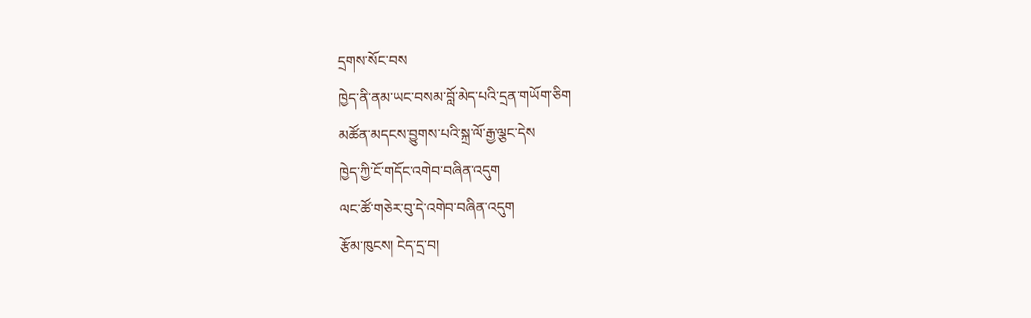དྲགས་སོང་བས
ཁྱེད་ནི་ནམ་ཡང་བསམ་བློ་མེད་པའི་དྲན་གཡོག་ཅིག
མཚོན་མདངས་བྱུགས་པའི་སྐྲ་ལོ་རྒྱ་ལྕང་དེས
ཁྱེད་ཀྱི་ངོ་གདོང་འགེབ་བཞིན་འདུག
ལང་ཚོ་གཅེར་བུ་དེ་འགེབ་བཞིན་འདུག
རྩོམ་ཁུངས། ངེད་དྲ་བ།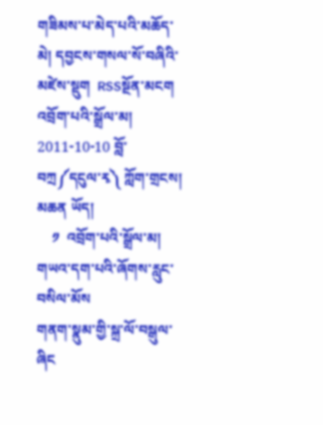གཟིམས་པ་མེད་པའི་མཆོད་མེ། དབྱངས་གསལ་སོ་བཞིའི་མཛེས་སྡུག  RSSསྔོན་མངག
འབྲོག་པའི་སྒྲོལ་མ།
2011-10-10 བློ་བཀྲ༼དངུལ་རྭ༽ ཀློག་གྲངས། མཆན ཡོད།
    ༡  འབྲོག་པའི་སྒྲོལ་མ།
གཡའ་དག་པའི་ཞོགས་རླུང་བསིལ་མོས
གནག་སྣུམ་གྱི་སྐྲ་ལོ་བསྒུལ་ཞིང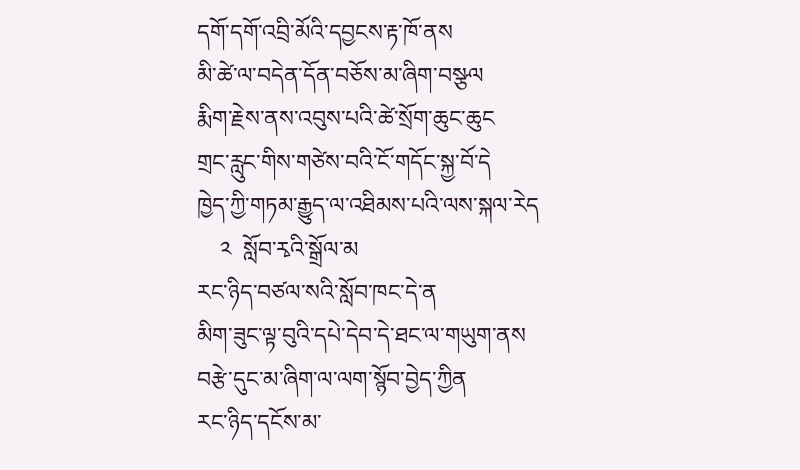དགོ་དགོ་འབྲི་མོའི་དབྱངས་རྟ་ཁོ་ནས
མི་ཚེ་ལ་བདེན་དོན་བཅོས་མ་ཞིག་བསྩལ
རྨིག་རྗེས་ནས་འབུས་པའི་ཚེ་སྲོག་ཆུང་ཆུང
གྲང་རླུང་གིས་གཙེས་བའི་ངོ་གདོང་སྐྱ་བོ་དེ
ཁྱེད་ཀྱི་གཏམ་རྒྱུད་ལ་འཐིམས་པའི་ལས་སྐལ་རེད
    ༢  སློབ་རྭའི་སྒྲོལ་མ
རང་ཉིད་བཙལ་སའི་སློབ་ཁང་དེ་ན
མིག་ཟུང་ལྟ་བུའི་དཔེ་དེབ་དེ་ཐང་ལ་གཡུག་ནས
བརྩེ་དུང་མ་ཞིག་ལ་ལག་སྙོབ་བྱེད་ཀྱིན
རང་ཉིད་དངོས་མ་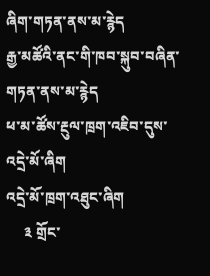ཞིག་གཏན་ནས་མ་རྙེད
རྒྱ་མཚོའི་ནང་གི་ཁབ་སྐུབ་བཞིན་གཏན་ནས་མ་རྙེད
ཕ་མ་ཚོས་རྔུལ་ཁྲག་འཇིབ་དུས་འདྲེ་མོ་ཞིག
འདྲེ་མོ་ཁྲག་འཐུང་ཞིག
     ༣ གྲོང་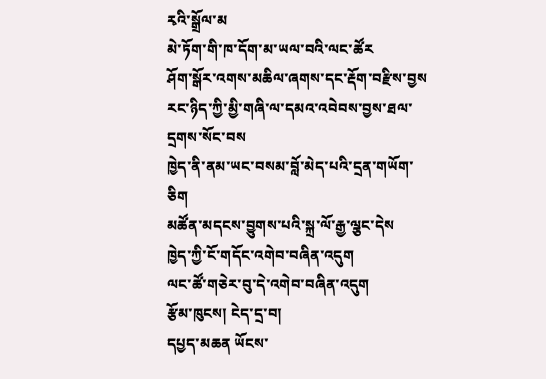རྭའི་སྒྲོལ་མ
མེ་ཏོག་གི་ཁ་དོག་མ་ཡལ་བའི་ལང་ཚོར
ཤོག་སྒོར་འགས་མཆིལ་ཞགས་དང་རྡོག་བརྫིས་བྱས
རང་ཉིད་ཀྱི་མྱི་གཞི་ལ་དམའ་འབེབས་བྱས་ཐལ་དྲགས་སོང་བས
ཁྱེད་ནི་ནམ་ཡང་བསམ་བློ་མེད་པའི་དྲན་གཡོག་ཅིག
མཚོན་མདངས་བྱུགས་པའི་སྐྲ་ལོ་རྒྱ་ལྕང་དེས
ཁྱེད་ཀྱི་ངོ་གདོང་འགེབ་བཞིན་འདུག
ལང་ཚོ་གཅེར་བུ་དེ་འགེབ་བཞིན་འདུག
རྩོམ་ཁུངས། ངེད་དྲ་བ།
དཔྱད་མཆན ཡོངས་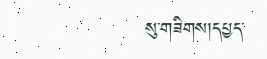སུ་གཟིགས།དཔྱད་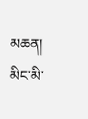མཆན།
མིང་མི་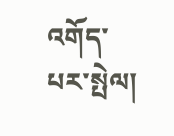འགོད་པར་སྤེལ།